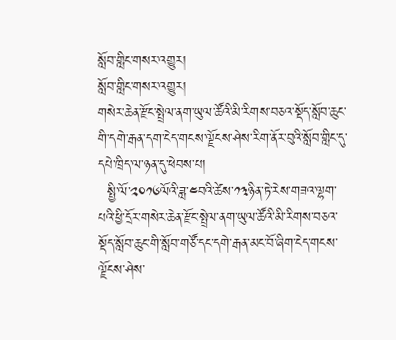སློབ་གླིང་གསར་འགྱུར།
སློབ་གླིང་གསར་འགྱུར།
གསེར་ཆེན་རྫོང་སྤྲེལ་ནག་ཡུལ་ཚོའི་མི་རིགས་བཅའ་སྡོད་སློབ་ཆུང་གི་དགེ་རྒན་དག་ངེད་གངས་ལྗོངས་ཤེས་རིག་ནོར་བུའི་སློབ་གླིང་དུ་དཔེ་ཁྲིད་ལ་ཉན་དུ་ཕེབས་པ།
  སྤྱི་ལོ་༢༠༡༦ལོའི་ཟླ་༤བའི་ཚེས་༡༣ཉིན་ཏེ་རེས་གཟའ་ལྷག་པའི་ཕྱི་དྲོར་གསེར་ཆེན་རྫོང་སྤྲེལ་ནག་ཡུལ་ཚོའི་མི་རིགས་བཅའ་སྡོད་སློབ་ཆུང་གི་སློབ་གཙོ་དང་དགེ་རྒན་མང་བོ་ཞིག་ངེད་གངས་ལྗོངས་ཤེས་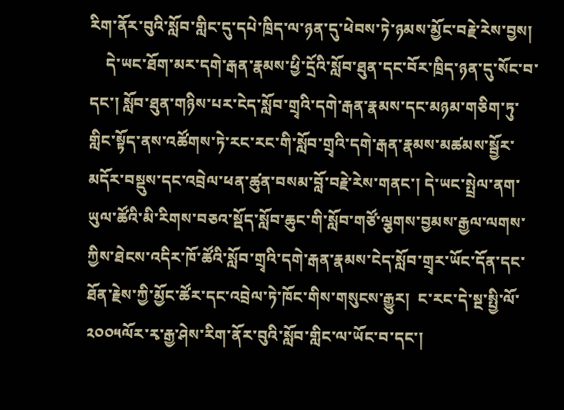རིག་ནོར་བུའི་སློབ་གླིང་དུ་དཔེ་ཁྲིད་ལ་ཉན་དུ་ཕེབས་ཏེ་ཉམས་མྱོང་བརྗེ་རེས་བྱས།
    དེ་ཡང་ཐོག་མར་དགེ་རྒན་རྣམས་ཕྱི་དྲོའི་སློབ་ཐུན་དང་བོར་ཁྲིད་ཉན་དུ་སོང་བ་དང་། སློབ་ཐུན་གཉིས་པར་ངེད་སློབ་གྲྭའི་དགེ་རྒན་རྣམས་དང་མཉམ་གཅིག་ཏུ་གླིང་སྟོད་ནས་འཚོགས་ཏེ་རང་རང་གི་སློབ་གྲྭའི་དགེ་རྒན་རྣམས་མཚམས་སྦྱོར་མདོར་བསྡུས་དང་འབྲེལ་ཕན་ཚུན་བསམ་བློ་བརྗེ་རེས་གནང་། དེ་ཡང་སྤྲེལ་ནག་ཡུལ་ཚོའི་མི་རིགས་བཅའ་སྡོད་སློབ་ཆུང་གི་སློབ་གཙོ་ལྕགས་བྱམས་རྒྱལ་ལགས་ཀྱིས་ཐེངས་འདིར་ཁོ་ཚོའི་སློབ་གྲྭའི་དགེ་རྒན་རྣམས་ངེད་སློབ་གྲྭར་ཡོང་དོན་དང་ཐོན་རྗེས་ཀྱི་མྱོང་ཚོར་དང་འབྲེལ་ཏེ་ཁོང་གིས་གསུངས་རྒྱུར།  ང་རང་དེ་སྔ་སྤྱི་ལོ་༢༠༠༥ལོར་རྭ་རྒྱ་ཤེས་རིག་ནོར་བུའི་སློབ་གླིང་ལ་ཡོང་བ་དང་།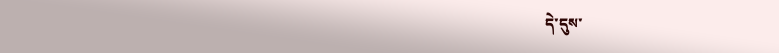དེ་དུས་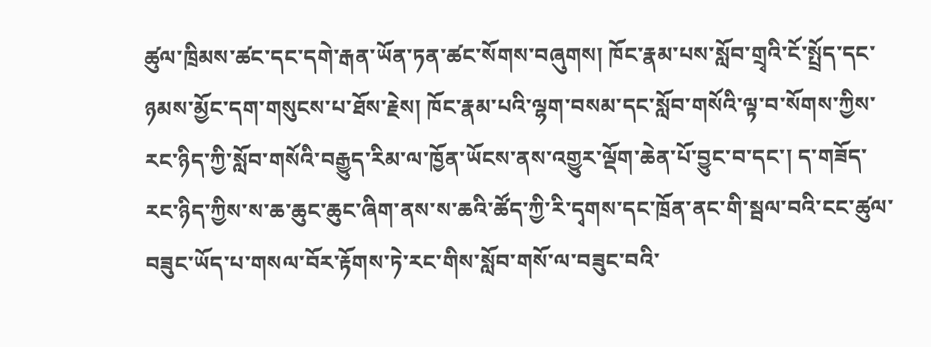ཚུལ་ཁྲིམས་ཚང་དང་དགེ་རྒན་ཡོན་ཏན་ཚང་སོགས་བཞུགས། ཁོང་རྣམ་པས་སློབ་གྲྭའི་ངོ་སྤྲོད་དང་ཉམས་མྱོང་དག་གསུངས་པ་ཐོས་རྗེས། ཁོང་རྣམ་པའི་ལྷག་བསམ་དང་སློབ་གསོའི་ལྟ་བ་སོགས་ཀྱིས་རང་ཉིད་ཀྱི་སློབ་གསོའི་བརྒྱུད་རིམ་ལ་ཁྱོན་ཡོངས་ནས་འགྱུར་ལྡོག་ཆེན་པོ་བྱུང་བ་དང་། ད་གཟོད་རང་ཉིད་ཀྱིས་ས་ཆ་ཆུང་ཆུང་ཞིག་ནས་ས་ཆའི་ཚོད་ཀྱི་རི་དྭགས་དང་ཁྲོན་ནང་གི་སྦལ་བའི་ངང་ཚུལ་བཟུང་ཡོད་པ་གསལ་བོར་རྟོགས་ཏེ་རང་གིས་སློབ་གསོ་ལ་བཟུང་བའི་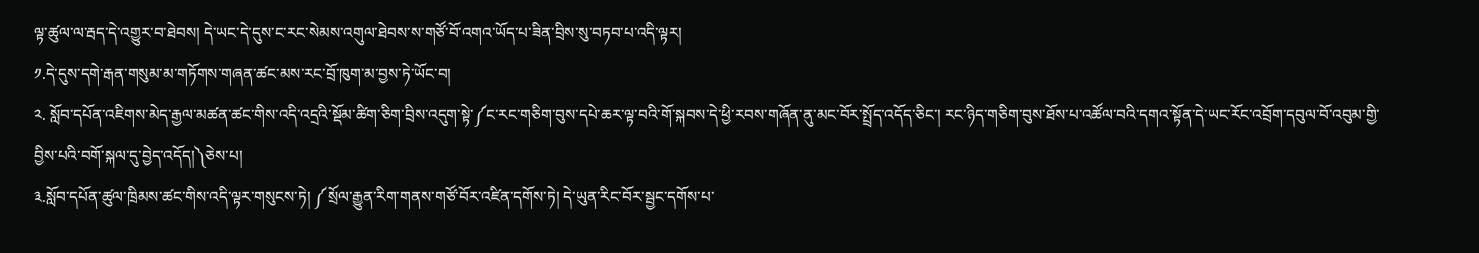ལྟ་ཚུལ་ལ་རྦད་དེ་འགྱུར་བ་ཐེབས། དེ་ཡང་དེ་དུས་ང་རང་སེམས་འགུལ་ཐེབས་ས་གཙོ་བོ་འགའ་ཡོད་པ་ཟིན་བྲིས་སུ་བཏབ་པ་འདི་ལྟར།
༡.དེ་དུས་དགེ་རྒན་གསུམ་མ་གཏོགས་གཞན་ཚང་མས་རང་བྲོ་ཁུག་མ་བྱས་ཏེ་ཡོང་བ།
༢. སློབ་དཔོན་འཇིགས་མེད་རྒྱལ་མཚན་ཚང་གིས་འདི་འདྲའི་སྡོམ་ཚིག་ཅིག་བྲིས་འདུག་སྟེ་༼ང་རང་གཅིག་བུས་དཔེ་ཆར་ལྟ་བའི་གོ་སྐབས་དེ་ཕྱི་རབས་གཞོན་ནུ་མང་བོར་སྤྲོད་འདོད་ཅིང་། རང་ཉིད་གཅིག་བུས་ཐོས་པ་འཚོལ་བའི་དགའ་སྟོན་དེ་ཡང་རོང་འབྲོག་དབུལ་བོ་འབུམ་གྱི་བྱིས་པའི་བགོ་སྐལ་དུ་བྱེད་འདོད།༽ཅེས་པ།
༣.སློབ་དཔོན་ཚུལ་ཁྲིམས་ཚང་གིས་འདི་ལྟར་གསུངས་ཏེ། ༼སྲོལ་རྒྱུན་རིག་གནས་གཙོ་བོར་འཛིན་དགོས་ཏེ། དེ་ཡུན་རིང་བོར་སྦྱང་དགོས་པ་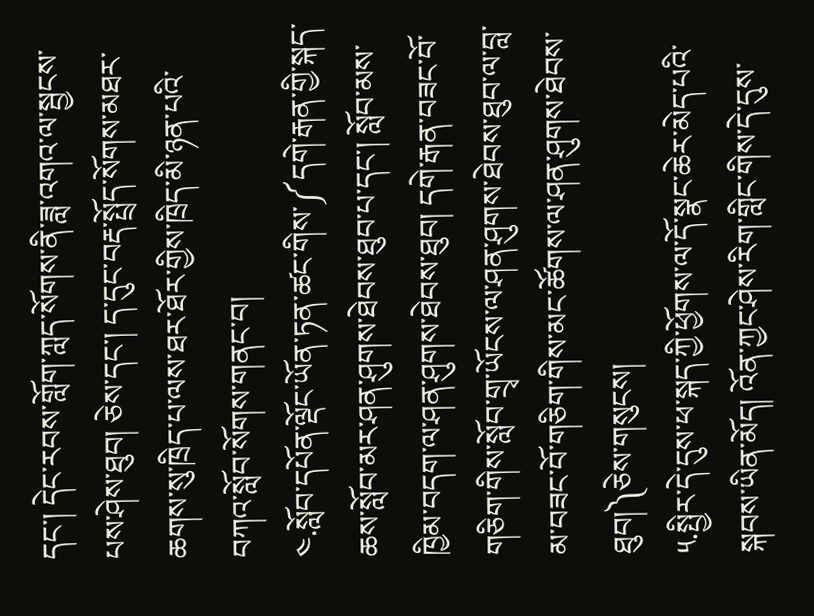དང་། དེང་རབས་གློག་ཀླད་སོགས་ནི་ཟླ་འགའ་ལ་སྦྱངས་པས་ཤེས་ཐུབ། ཅེས་དང་། ད་དུང་བརྡ་སྤྲོད་སོགས་མཐར་ཆགས་སུ་ཁྲིད་པ་ལས་ཐར་ཐོར་གྱིས་ཁྲིད་མི་ཉན་པའི་བཀའ་སློབ་སོགས་གནང་བ།
༤.སློབ་དཔོན་ལྡོང་ཡོན་ཏན་ཚང་གིས་༼དགེ་རྒན་གྱི་སྐད་ཆས་སློབ་མར་ཤན་ཤུགས་ཐེབས་ཐུབ་པ་དང་། སློབ་མས་ཁྱིམ་བདག་ལ་ཤན་ཤུགས་ཐེབས་ཐུབ། དགེ་རྒན་བཟང་བོ་གཅིག་གིས་སློབ་གྲྭ་ཡོངས་ལ་ཤན་ཤུགས་ཐེབས་ཐུབ་ལ་བླ་མ་བཟང་བོ་གཅིག་གིས་མང་ཚོགས་ལ་ཤན་ཤུགས་ཐེབས་ཐུབ།༽ཅེས་གསུངས།
༥.སྤྱིར་དེ་དུས་ཕ་སྐད་ཀྱི་ཕྱོགས་ལ་དོ་སྣང་ཆེར་མེད་པའི་སྐབས་ཡིན་མོད། འོན་ཀྱང་ཤེས་རིག་གླིང་གིས་དེ་དུས་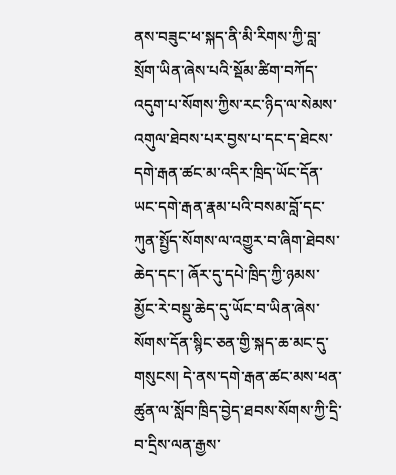ནས་བཟུང་ཕ་སྐད་ནི་མི་རིགས་ཀྱི་བླ་སྲོག་ཡིན་ཞེས་པའི་སྡོམ་ཚིག་བཀོད་འདུག་པ་སོགས་ཀྱིས་རང་ཉིད་ལ་སེམས་འགུལ་ཐེབས་པར་བྱས་པ་དང་ད་ཐེངས་དགེ་རྒན་ཚང་མ་འདིར་ཁྲིད་ཡོང་དོན་ཡང་དགེ་རྒན་རྣམ་པའི་བསམ་བློ་དང་ཀུན་སྤྱོད་སོགས་ལ་འགྱུར་བ་ཞིག་ཐེབས་ཆེད་དང་། ཞོར་དུ་དཔེ་ཁྲིད་ཀྱི་ཉམས་མྱོང་རེ་བསྡུ་ཆེད་དུ་ཡོང་བ་ཡིན་ཞེས་སོགས་དོན་སྙིང་ཅན་གྱི་སྐད་ཆ་མང་དུ་གསུངས། དེ་ནས་དགེ་རྒན་ཚང་མས་ཕན་ཚུན་ལ་སློབ་ཁྲིད་བྱེད་ཐབས་སོགས་ཀྱི་དྲི་བ་དྲིས་ལན་རྒྱས་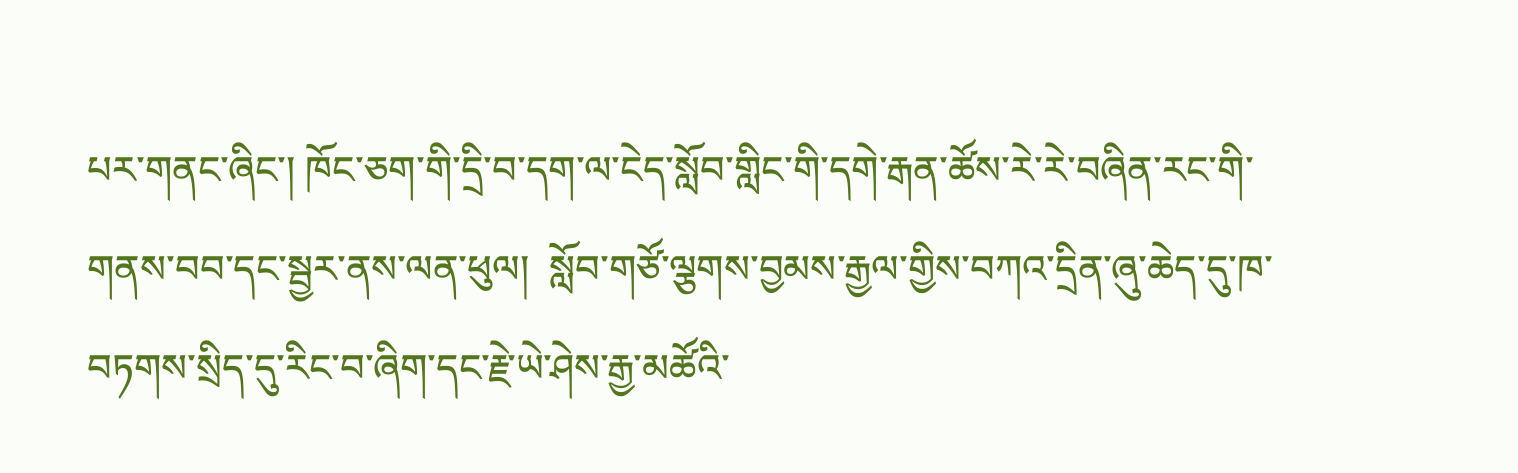པར་གནང་ཞིང་། ཁོང་ཅག་གི་དྲི་བ་དག་ལ་ངེད་སློབ་གླིང་གི་དགེ་རྒན་ཚོས་རེ་རེ་བཞིན་རང་གི་གནས་བབ་དང་སྦྱར་ནས་ལན་ཕུལ།  སློབ་གཙོ་ལྕགས་བྱམས་རྒྱལ་གྱིས་བཀའ་དྲིན་ཞུ་ཆེད་དུ་ཁ་བཏགས་སྲིད་དུ་རིང་བ་ཞིག་དང་རྗེ་ཡེ་ཤེས་རྒྱ་མཚོའི་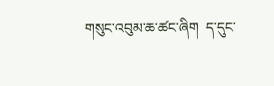གསུང་འབུམ་ཆ་ཚང་ཞིག  ད་དུང་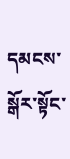དམངས་སྒོར་སྟོང་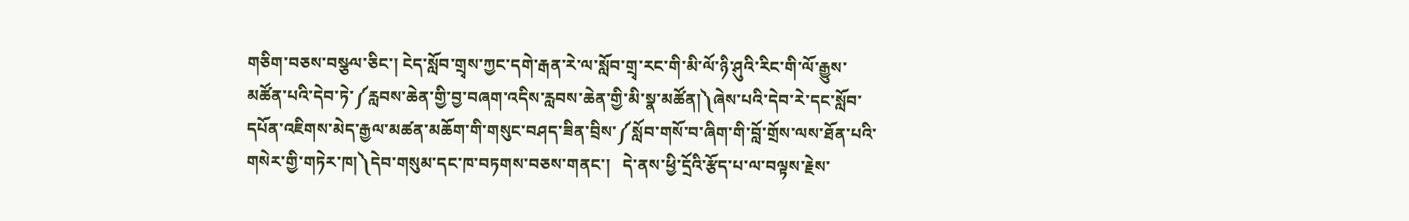གཅིག་བཅས་བསྩལ་ཅིང་། ངེད་སློབ་གྲྭས་ཀྱང་དགེ་རྒན་རེ་ལ་སློབ་གྲྭ་རང་གི་མི་ལོ་ཉི་ཤུའི་རིང་གི་ལོ་རྒྱུས་མཚོན་པའི་དེབ་ཏེ་༼རླབས་ཆེན་གྱི་བྱ་བཞག་འདིས་རླབས་ཆེན་གྱི་མི་སྣ་མཚོན།༽ཞེས་པའི་དེབ་རེ་དང་སློབ་དཔོན་འཇིགས་མེད་རྒྱལ་མཚན་མཆོག་གི་གསུང་བཤད་ཟིན་བྲིས་༼སློབ་གསོ་བ་ཞིག་གི་བློ་གྲོས་ལས་ཐོན་པའི་གསེར་གྱི་གཏེར་ཁ།༽དེབ་གསུམ་དང་ཁ་བཏགས་བཅས་གནང་།   དེ་ནས་ཕྱི་དྲོའི་རྩོད་པ་ལ་བལྟས་རྗེས་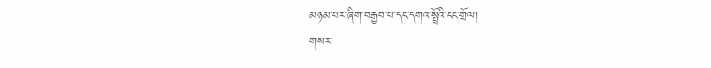མཉམ་པར་ཞིག་བརྒྱབ་པ་དང་དགའ་སྤྲོའི་ངང་གྲོལ།
གསར་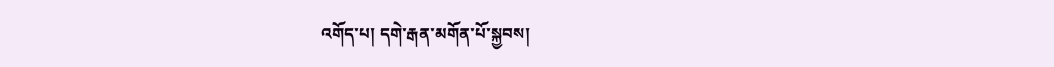འགོད་པ། དགེ་རྒན་མགོན་པོ་སྐྱབས།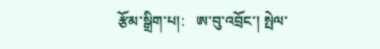རྩོམ་སྒྲིག་པ།:   ཨ་བུ་འབྲོང་། སྤེལ་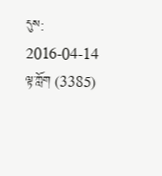དུས:   2016-04-14 ལྟ་ཀློག (3385)